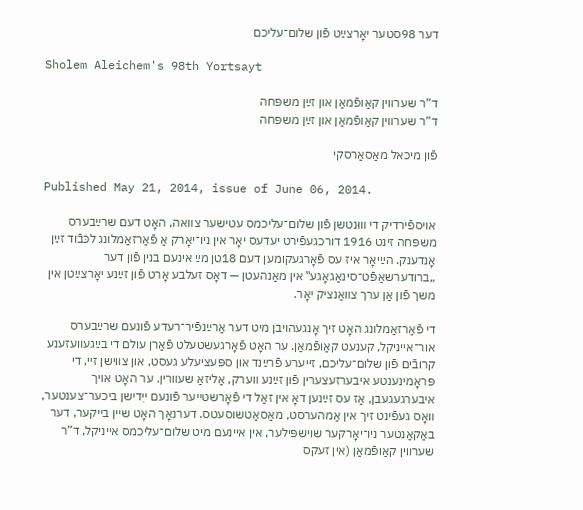דער 98סטער יאָרצײַט פֿון שלום־עליכם

Sholem Aleichem's 98th Yortsayt

ד”ר שערװין קאַופֿמאַן און זײַן משפּחה
ד”ר שערװין קאַופֿמאַן און זײַן משפּחה

פֿון מיכאל מאַסאַרסקי

Published May 21, 2014, issue of June 06, 2014.

אױספֿירדיק די װוּנטשן פֿון שלום־עליכמס עטישער צװאה, האָט דעם שרײַבערס משפּחה זינט 1916 דורכגעפֿירט יעדעס יאָר אין ניו־יאָרק אַ פֿאַרזאַמלונג לכּבֿוד זײַן אָנדענק. הײַיאָר איז עס פֿאָרגעקומען דעם 18טן מײַ אינעם בנין פֿון דער „ברודערשאַפֿט־סינאַגאָגע‟ אין מאַנהעטן — דאָס זעלבע אָרט פֿון זײַנע יאָרצײַטן אין משך פֿון אַן ערך צװאַנציק יאָר.

די פֿאַרזאַמלונג האָט זיך אָנגעהױבן מיט דער אַרײַנפֿיר־רעדע פֿונעם שרײַבערס אור־אײניקל, קענעט קאַופֿמאַן. ער האָט פֿאָרגעשטעלט פֿאַרן עולם די בײַגעװעזענע קרובֿים פֿון שלום־עליכם, זײערע פֿרײַנד און ספּעציעלע געסט, און צװישן זײ, די פּראָמינענטע איבערזעצערין פֿון זײַנע װערק, אַליזאַ שעװרין. ער האָט אױך איבערגעגעבן, אַז עס זײַנען דאָ אין זאַל די פֿאָרשטײער פֿונעם ייִדישן ביכער־צענטער, װאָס געפֿינט זיך אין אַמהערסט, מאַסאַטשוסעטס. דערנאָך האָט שײן בײקער, דער באַקאַנטער ניו־יאָרקער שױשפּילער, אין איינעם מיט שלום־עליכמס אײניקל, ד”ר שערװין קאַופֿמאַן (אין זעקס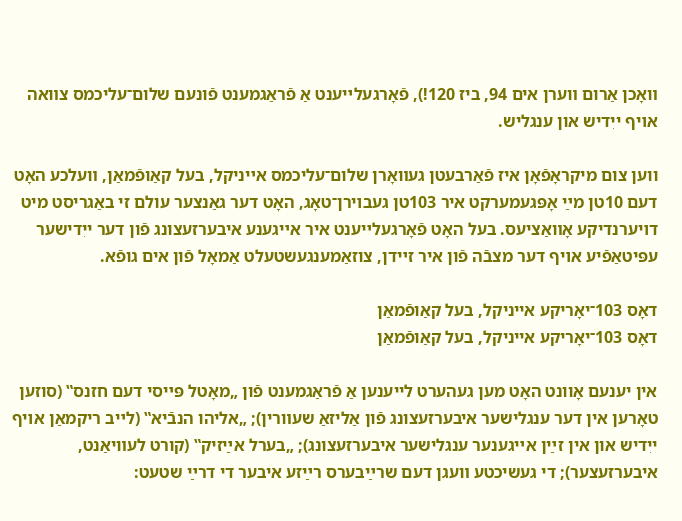װאָכן אַרום װערן אים 94, ביז 120!), פֿאָרגעלײענט אַ פֿראַגמענט פֿונעם שלום־עליכמס צװאה אױף ייִדיש און ענגליש.

ווען צום מיקראָפֿאָן איז פֿאַרבעטן געװאָרן שלום־עליכמס אײניקל, בעל קאַופֿמאַן, װעלכע האָט דעם 10טן מײַ אָפּגעמערקט איר 103טן געבױרן־טאָג, האָט דער גאַנצער עולם זי באַגריסט מיט דױערנדיקע אָװאַציעס. בעל האָט פֿאָרגעלײענט איר אײגענע איבערזעצונג פֿון דער ייִדישער עפּיטאַפֿיע אױף דער מצבֿה פֿון איר זײדן, צוזאַמענגעשטעלט אַמאָל פֿון אים גופֿא.

דאָס 103־יאָריקע אייניקל, בעל קאַופֿמאַן
דאָס 103־יאָריקע אייניקל, בעל קאַופֿמאַן

אין יענעם אָוונט האָט מען געהערט לייענען אַ פֿראַגמענט פֿון „מאָטל פּײסי דעם חזנס‟ (סוזען טאָרען אין דער ענגלישער איבערזעצונג פֿון אַליזאַ שעװרין); „אליהו הנבֿיא‟ (לײב ריקמאַן אױף ייִדיש און אין זײַן אײגענער ענגלישער איבערזעצונג); „בערל אײַזיק‟ (קורט לעװיאַנט, איבערזעצער); די געשיכטע װעגן דעם שרײַבערס רײַזע איבער די דרײַ שטעט: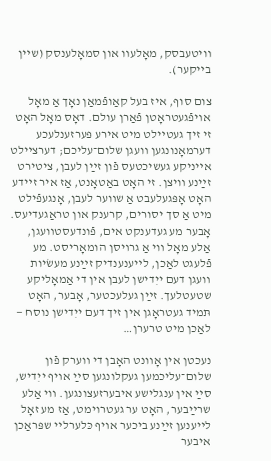װיטעבסק, מאָלעװ און סמאָלענסק (שײן בײקער).

צום סוף, איז בעל קאַופֿמאַן נאָך אַ מאָל אױפֿגעטראָטן פֿאַרן עולם. דאָס מאָל האָט זי זיך געטײלט מיט אירע פּערזענלעכע דערמאָנונגען װעגן שלום־עליכם; דערצײלט אײניקע געשיכטעס פֿון זײַן לעבן, ציטירט זײַנע װיצן. זי האָט באַטאָנט, אַז איר זײדע האָט אָפּגעלעבט אַ שװער לעבן, אָנגעפֿילט מיט אַ סך יסורים, קרענק און טראַגעדיעס. אָבער מע געדענקט אים, פֿונדעסטװעגן, אַלע מאָל װי אַ גרױסן הומאָריסט. מע פֿלעגט לאַכן, לײענענדיק זײַנע מעשׂיות װעגן דעם ייִדישן לעבן אין די אַמאָליקע שטעטלעך. זײַן געלעכטער, אָבער, האָט תּמיד געטראָגן אין זיך דעם ייִדישן נוסח — לאַכן מיט טרערן…

נעכטן אין אָװנט האָבן די װערק פֿון שלום־עליכמען געקלונגען סײַ אױף ייִדיש, סײַ אין ענגלישע איבערזעצונגען. װי אַלע שרײַבער, האָט ער געטרוימט, אַז מע זאָל לײענען זײַנע ביכער אױף כּלערלײ שפּראַכן איבער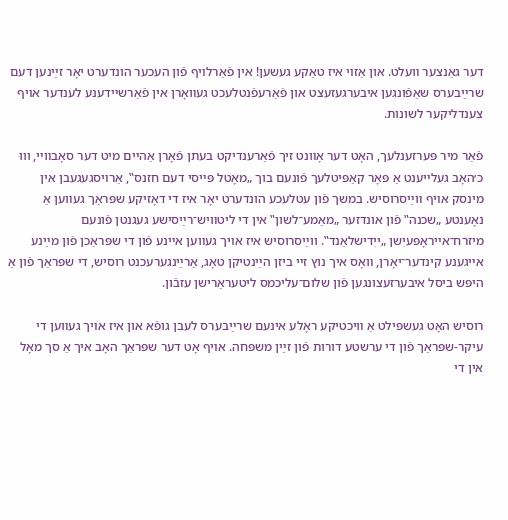דער גאַנצער װעלט. און אַזױ איז טאַקע געשען! אין פֿאַרלױף פֿון העכער הונדערט יאָר זײַנען דעם שרײַבערס שאַפֿונגען איבערגעזעצט און פֿאַרעפֿנטלעכט געװאָרן אין פֿאַרשײדענע לענדער אױף צענדליקער לשונות.

פֿאַר מיר פּערזענלעך, האָט דער אָװנט זיך פֿאַרענדיקט בעתן פֿאָרן אַהײם מיט דער סאָבװײ, וווּ כ׳האָב געלײענט אַ פּאָר קאַפּיטלעך פֿונעם בוך „מאָטל פּײסי דעם חזנס‟, אַרױסגעגעבן אין מינסק אױף װײַסרוסיש. במשך פֿון עטלעכע הונדערט יאָר איז די דאָזיקע שפּראַך געװען אַ נאָענטע „שכנה‟ פֿון אונדזער „מאַמע־לשון‟ אין די ליטװיש־רײַסישע געגנטן פֿונעם מיזרח־אײראָפּעיִשן „ייִדישלאַנד‟. ווײַסרוסיש איז אױך געװען אײנע פֿון די שפּראַכן פֿון מײַנע אײגענע קינדער־יאָרן, װאָס איך נוץ זײ ביזן הײַנטיקן טאָג, אַרײַנגערעכנט רוסיש, די שפּראַך פֿון אַ היפּש ביסל איבערזעצונגען פֿון שלום־עליכמס ליטעראַרישן עזבֿון.

רוסיש האָט געשפּילט אַ װיכטיקע ראָלע אינעם שרײַבערס לעבן גופֿא און איז אױך געװען די עיקר-שפּראַך פֿון די ערשטע דורות פֿון זײַן משפּחה. אױף אָט דער שפּראַך האָב איך אַ סך מאָל אין די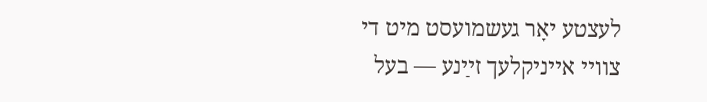לעצטע יאָר געשמועסט מיט די צװײ אײניקלעך זײַנע — בעל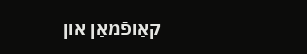קאַופֿמאַן און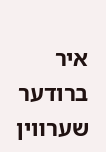איר ברודער שערװין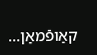קאַופֿמאַן…